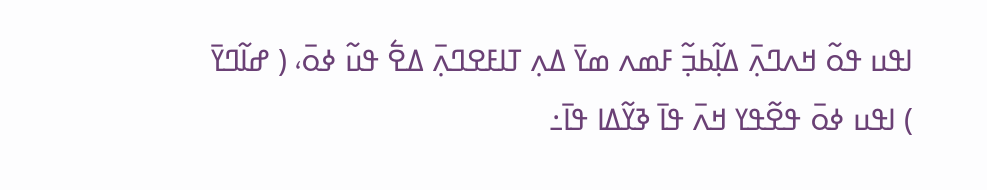ߊߟߎ ߟߋ߬ ߞߍߣߍ߲߫ ߡߊ߲߬ߕߏ߲߬ ߓߘߍ ߘߌ߫ ߡߍ߲ ߠߊߓߐߣߍ߲߫ ߡߐ߱ ߟߎ߬ ߦߋ߫، ( ߝߊ߬ߣߌ߫ ) ߊߟߎ ߦߋ߫ ߟߐ߬ߟߌ ߞߍ߫ ߟߊ߫ ߢߌ߬ߡߊ ߟߊ߫߸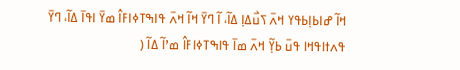ߞߊ߬ ߝߊߕߊ߲ߕߟߌ ߞߍ߫ ߖߎ߯ߡߊ߲ ߡߊ߬، ߊ߬ ߣߌ߫ ߞߊ߬ ߞߍ߫ ߟߊߒߠߦߊߓߊ߮ ߘߌ߫ ߊߟߊ߫ ߡߊ߬، ߣߌ߫ ߟߍߙߊߟߞߊ ߟߎ߫ ߕߌ߲߬ ߞߍ߫ ߘߊ߫ ߟߊߒߠߦߊߓߊ߮ ߘߴߊ߬ ߡߊ߬ (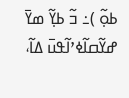ߕߋ߲߬ )߸ ߏ߬ ߕߌ߲߬ ߘߌ߫ ߝߌ߬ߛߊ߬ߦߴߊ߬ߟߎ߫ ߡߊ߬،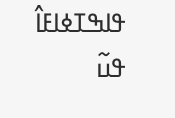ߟߊߒߠߦߊߓߊ߮ ߟߎ߬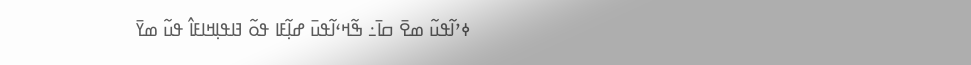ߦߴߊ߬ߟߎ߬ ߘߐ߫ ߛߊ߫߸ ߒ߬ߞߵߊ߬ߟߎ߫ ߝߊ߲߬ߓߊ ߟߋ߬ ߔߊߟߊ߲ߞߊߓߊ߮ ߟߎ߬ ߘߌ߫